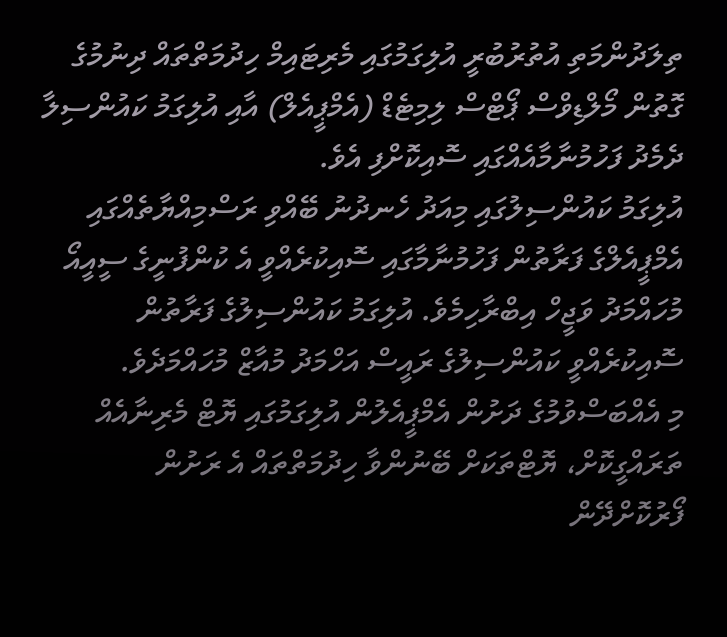ތިލަދުންމަތި އުތުރުބުރީ އުލިގަމުގައި މެރިޓައިމް ހިދުމަތްތައް ދިނުމުގެ ގޮތުން މޯލްޑިވްސް ޕޯޓްސް ލިމިޓެޑް (އެމްޕީއެލް) އާއި އުލިގަމު ކައުންސިލާ ދެމެދު ފަހުމުނާމާއެއްގައި ސޮއިކޮށްފި އެވެ.
އުލިގަމު ކައުންސިލުގައި މިއަދު ހެނދުނު ބޭއްވި ރަސްމިއްޔާތެއްގައި އެމްޕީއެލްގެ ފަރާތުން ފަހުމުނާމާގައި ސޮއިކުރެއްވީ އެ ކުންފުނީގެ ސީއީއޯ މުހައްމަދު ވަޖީހް އިބްރާހިމެވެ. އުލިގަމު ކައުންސިލުގެ ފަރާތުން ސޮއިކުރެއްވީ ކައުންސިލުގެ ރައީސް އަހްމަދު މުއާޒް މުހައްމަދެވެ.
މި އެއްބަސްވުމުގެ ދަށުން އެމްޕީއެލުން އުލިގަމުގައި ޔޮޓް މެރިނާއެއް ތަރައްގީކޮށް، ޔޮޓްތަކަށް ބޭނުންވާ ހިދުމަތްތައް އެ ރަށުން ފޯރުކޮށްދޭން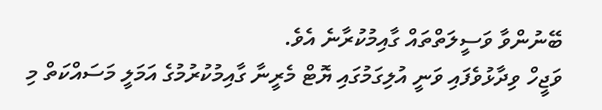ބޭނުންވާ ވަސީލަތްތައް ގާއިމުކުރާނެ އެވެ.
ވަޖީހް ވިދާޅުވެފައި ވަނީ އުލިގަމުގައި ޔޮޓް މެރީނާ ގާއިމުކުރުމުގެ އަމަލީ މަސައްކަތް މި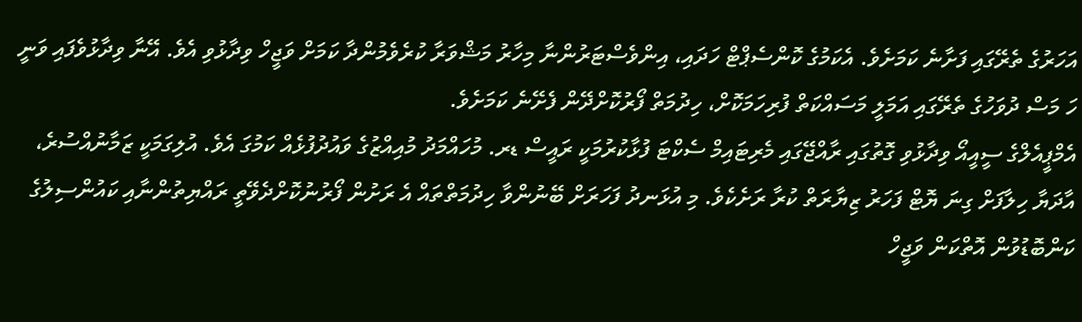އަހަރުގެ ތެރޭގައި ފަށާނެ ކަމަށެވެ. އެކަމުގެ ކޮންސެޕްޓް ހަދައި، އިންވެސްޓަރުންނާ މިހާރު މަޝްވަރާ ކުރެވެމުންދާ ކަމަށް ވަޖީހް ވިދާޅުވި އެވެ. އޭނާ ވިދާޅުވެފައި ވަނީ ހަ މަސް ދުވަހުގެ ތެރޭގައި އަމަލީ މަސައްކަތް ފުރިހަމަކޮށް، ހިދުމަތް ފޯރުކޮށްދޭން ފެށޭނެ ކަމަށެވެ.
އެމްޕީއެލްގެ ސީއީއޯ ވިދާޅުވި ގޮތުގައި ރާއްޖޭގައި މެރިޓައިމް ސެކްޓަ ފުޅާކުރުމަކީ ރައީސް ޑރ. މުހައްމަދު މުއިއްޒުގެ ވައުދުފުޅެއް ކަމުގަ އެވެ. އުލިގަމަކީ ޒަމާނުއްސުރެ، އާދަޔާ ހިލާފަށް ގިނަ ޔޮޓް ފަހަރު ޒިޔާރަތް ކުރާ ރަށެކެވެ. މި އުޅަނދު ފަހަރަށް ބޭނުންވާ ހިދުމަތްތައް އެ ރަށުން ފޯރުނުކޮށްދެވޭތީ ރައްޔިތުންނާއި ކައުންސިލުގެ ކަންބޮޑުވުން އޮތްކަން ވަޖީހް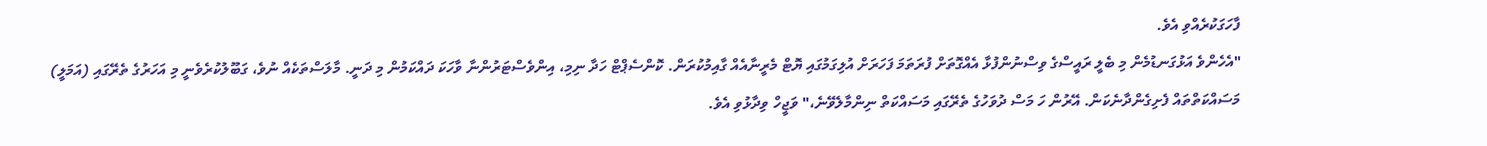ފާހަގަކުރެއްވި އެވެ.
"އެހެންވެ އަޅުގަނޑުމެން މި ބެލީ ރައީސްގެ ވިސްނުންފުޅާ އެއްގޮތަށް ފުރަތަމަ ފަހަރަށް އުލިގަމުގައި ޔޮޓް މެރީނާއެއް ގާއިމުކުރަން. ކޮންސެޕްޓް ހަދާ ނިމި، އިންވެސްޓަރުންނާ ވާހަކަ ދައްކަމުން މި ދަނީ. މާލަސްތަކެއް ނުވެ، ގަބޫލުކުރެވެނީ މި އަހަރުގެ ތެރޭގައި (އަމަލީ) މަސައްކަތްތައް ފެށިގެންދާނެކަން. އޭރުން ހަ މަސް ދުވަހުގެ ތެރޭގައި މަސައްކަތް ނިންމާލެވޭނެ،" ވަޖީހް ވިދާޅުވި އެވެ.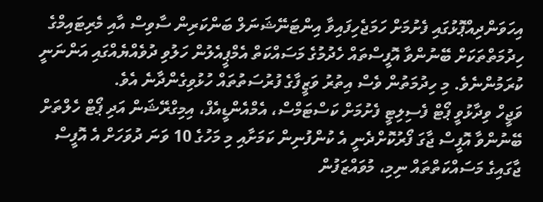އިހަވަންދިއްޕޮޅުގައި ފެށުމަށް ހަމަޖެހިފައިވާ އިންޓަނޭޝަނަލް ބަންކަރިން ސާވިސް އާއި މެރިޓައިމްގެ ހިދުމަތްތަކަށް ބޭނުންވާ އޮފީސްތައް ހެދުމުގެ މަސައްކަތް އެމްޕީއެލުން ހަލުވި ދުވެއްޔެއްގައި އަންނަނީ ކުރަމުންނެވެ. މި ހިދުމަތުން ވެސް އިތުރު ވަޒީފާގެ ފުރުސަތުތައް ހުޅުވިގެންދާނެ އެވެ.
ވަޖީހް ވިދާޅުވީ ޕޯޓް ފެސިލިޓީ ފެށުމަށް ކަސްޓަމްސް، އެމްއެންޑީއެފް، އިމިގްރޭޝަން އަދި ޕޯޓް ހެލްތަށް ބޭނުންވާ އޮފީސް ޖާގަ ފޯރުކޮށްދެނީ އެ ކުންފުނިން ކަމަށާއި މި މަހުގެ 10 ވަނަ ދުވަހަށް އެ އޮފީސް ޖާގައިގެ މަސައްކަތްތައް ނިމި، މުވައްޒަފުން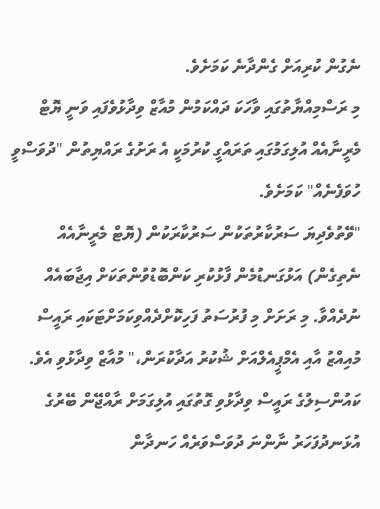ނެގުން ކުރިއަށް ގެންދާނެ ކަމަށެވެ.
މި ރަސްމިއްޔާތުގައި ވާހަކަ ދައްކަމުން މުއާޒް ވިދާޅުވެފައި ވަނީ ޔޮޓް މެރީނާއެއް އުލިގަމުގައި ތަރައްގީ ކުރުމަކީ އެ ރަށުގެ ރައްޔިތުން "ދުވަސްވީ ހުވަފެނެއް" ކަމަށެވެ.
"ވޭތުވެދިޔަ ސަރުކާރުތަކުން ސަރުކާރަކުން (ޔޮޓް މެރީނާއެއް ނެތިގެން) އަޅުގަނޑުމެން ފާޅުކުރި ކަންބޮޑުވުންތަކަށް އިޖާބައެއް ނުދެއްވާ. މި ރަށަށް މި ފުރުސަތު ފަހިކޮށްދެއްވިކަމަށްޓަކައި ރައީސް މުއިއްޒު އާއި އެމްޕީއެލްއަށް ޝުކުރު އަދާކުރަން،" މުއާޒް ވިދާޅުވި އެވެ.
ކައުންސިލުގެ ރައީސް ވިދާޅުވި ގޮތުގައި އުލިގަމަށް ރާއްޖޭން ބޭރުގެ އުޅަނދުފަހަރު ނާންނަ ދުވަސްވަރެއް ހަނދާން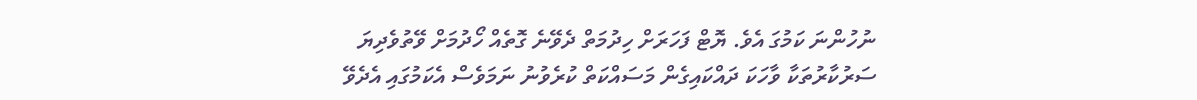ނުހުންނަ ކަމުގަ އެވެ. ޔޮޓް ފަހަރަށް ހިދުމަތް ދެވޭނެ ގޮތެއް ހޯދުމަށް ވޭތުވެދިޔަ ސަރުކާރުތަކާ ވާހަކަ ދައްކައިގެން މަސައްކަތް ކުރެވުނު ނަމަވެސް އެކަމުގައި އެދެވޭ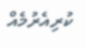ކުރިއެރުމެއް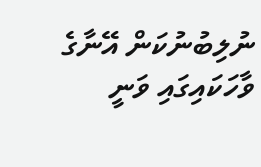ނުލިބުނުކަން އޭނާގެ ވާހަކައިގައި ވަނީ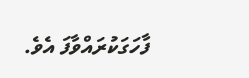ފާހަގަކުރައްވާފަ އެވެ.